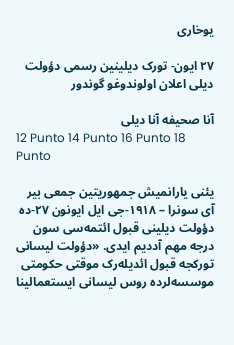یوخاری

۲۷ ایون- تورک دیلینین رسمی دؤولت دیلی اعلان اولوندوغو گوندور

آنا صحیفه آنا دیلی
12 Punto 14 Punto 16 Punto 18 Punto

یئنی یارانمیش جمهوریتین جمعی بیر آی سونرا – ۱۹۱۸-جی ایل ایونون ۲۷-ده دؤولت دیلینی قبول ائتمه‌سی سون درجه مهم آددیم ایدی. «دؤولت لیسانی تورکجه قبول ائدیله‌رک موقتی حکومتی موسسه‌لرده روس لیسانی ایستعمالینا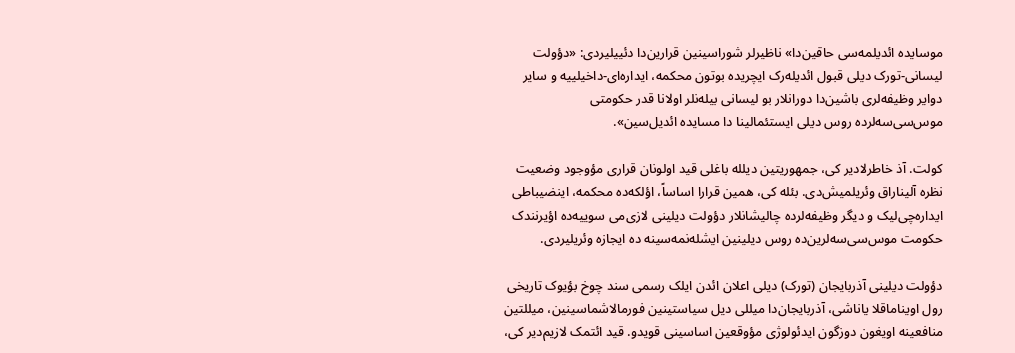موسایده ائدیلمه‌سی حاقین‌دا» ناظیرلر شوراسینین قرارین‌دا دئییلیردی: «دؤولت لیسانی-تورک دیلی قبول ائدیله‌رک ایچریده بوتون محکمه، ایداره‌ای-داخیلییه و سایر دوایر وظیفه‌لری باشین‌دا دورانلار بو لیسانی بیله‌نلر اولانا قدر حکومتی موس‌سی‌سه‌لرده روس دیلی ایستئمالینا دا مسایده ائدیل‌سین».

کولت. آذ خاطرلادیر کی، جمهوریتین دیلله باغلی قید اولونان قراری مؤوجود وضعیت نظره آلیناراق وئریلمیش‌دی. بئله کی، همین قرارا اساساً، اؤلکه‌ده محکمه، اینضیباطی ایداره‌چی‌لیک و دیگر وظیفه‌لرده چالیشانلار دؤولت دیلینی لازی‌می سوییه‌ده اؤیرنندک حکومت موس‌سی‌سه‌لرین‌ده روس دیلینین ایشله‌نمه‌سینه ده ایجازه وئریلیردی.

دؤولت دیلینی آذربایجان (تورک) دیلی اعلان ائد‌ن ایلک رسمی سند چوخ بؤیوک تاریخی رول اویناماقلا یاناشی، آذربایجان‌دا میللی دیل سیاستینین فورمالاشماسینین، میللتین منافعینه اویغون دوزگون ایدئولوژی مؤوقعین اساسینی قویدو. قید ائتمک لازیم‌دیر کی،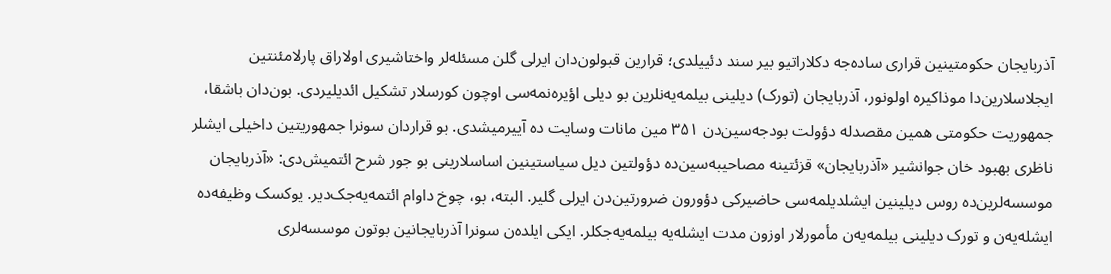آذربایجان حکومتینین قراری ساده‌جه دکلاراتیو بیر سند دئییلدی؛ قرارین قبولون‌دان ایر‌لی گلن مسئله‌لر واختاشیری اولاراق پارلامئنتین ایجلاسلارین‌دا موذاکیره اولونور، آذربایجان (تورک) دیلینی بیلمه‌یه‌نلرین بو دیلی اؤیره‌نمه‌سی اوچون کورسلار تشکیل ائدیلیردی. بون‌دان باشقا، جمهوریت حکومتی همین مقصدله دؤولت بودجه‌سین‌دن ۳۵۱ مین مانات وسایت ده آییرمیشدی. بو قراردان سونرا جمهوریتین داخیلی ایشلر ناظری بهبود خان جوانشیر «آذربایجان» قزئتینه مصاحیبه‌سین‌ده دؤولتین دیل سیاستینین اساسلارینی بو جور شرح ائتمیش‌دی: «آذربایجان موسسه‌لرین‌ده روس دیلینین ایشلدیلمه‌سی حاضیرکی دؤورون ضرورتین‌دن ایر‌لی گلیر. البته، بو، چوخ داوام ائتمه‌یه‌جک‌دیر. یوکسک وظیفه‌ده ایشله‌یه‌ن و تورک دیلینی بیلمه‌یه‌ن مأمورلار اوزون مدت ایشله‌یه بیلمه‌یه‌جکلر. ایکی ایلده‌ن سونرا آذربایجانین بوتون موسسه‌لری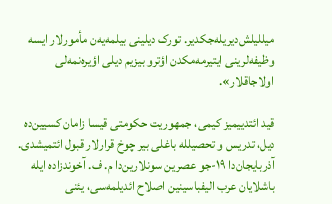میللیلش‌دیریله‌جکدیر. تورک دیلینی بیلمه‌یه‌ن مأمورلار ایسه وظیفه‌لرینی ایتیرمه‌مکدن اؤترو بیزیم دیلی اؤیره‌نمه‌لی اولاجاقلار».

قید ائتدییمیز کیمی، جمهوریت حکومتی قیسا زامان کسیین‌ده دیل، تدریس و تحصیلله باغلی بیر چوخ قرارلار قبول ائتمیشدی. آذربایجان‌دا ۱۹-جو عصرین سونلارین‌دا م. ف. آخوندزاده ایله باشلایان عرب الیفباسینین اصلاح ائدیلمه‌سی، یئنی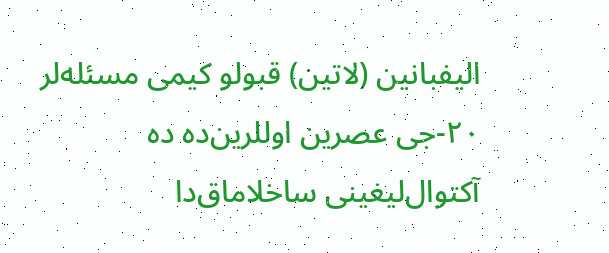الیفبانین (لاتین) قبولو کیمی مسئله‌لر ۲۰-جی عصرین اوللرین‌ده ده آکتوال‌لیغینی ساخلاماق‌دا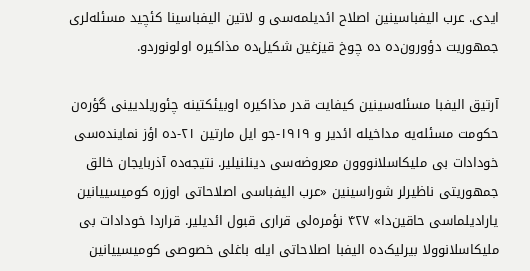ایدی. عرب الیفباسینین اصلاح ائدیلمه‌سی و لاتین الیفباسینا کئچید مسئله‌لری جمهوریت دؤورون‌ده ده چوخ قیزغین شکیل‌ده مذاکیره اولونوردو.

آرتیق الیفبا مسئله‌سینین کیفایت قدر مذاکیره اوبیئکتینه چئوریلدیینی گؤره‌ن حکومت مسئله‌یه مداخیله ائدیر و ۱۹۱۹-جو ایل مارتین ۲۱-ده اؤز نماینده‌سی خودادات بی ملیکاسلانووون معروضه‌سی دینلنیلیر. نتیجه‌ده آذربایجان خالق جمهوریتی ناظیرلر شوراسینین «عرب الیفباسی اصلاحاتی اوزره کومیسییانین یارادیلماسی حاقین‌دا» ۴۲۷ نؤمره‌لی قراری قبول ائدیلیر. قراردا خودادات بی ملیکاسلانوولا بیرلیک‌ده الیفبا اصلاحاتی ایله باغلی خصوصی کومیسییانین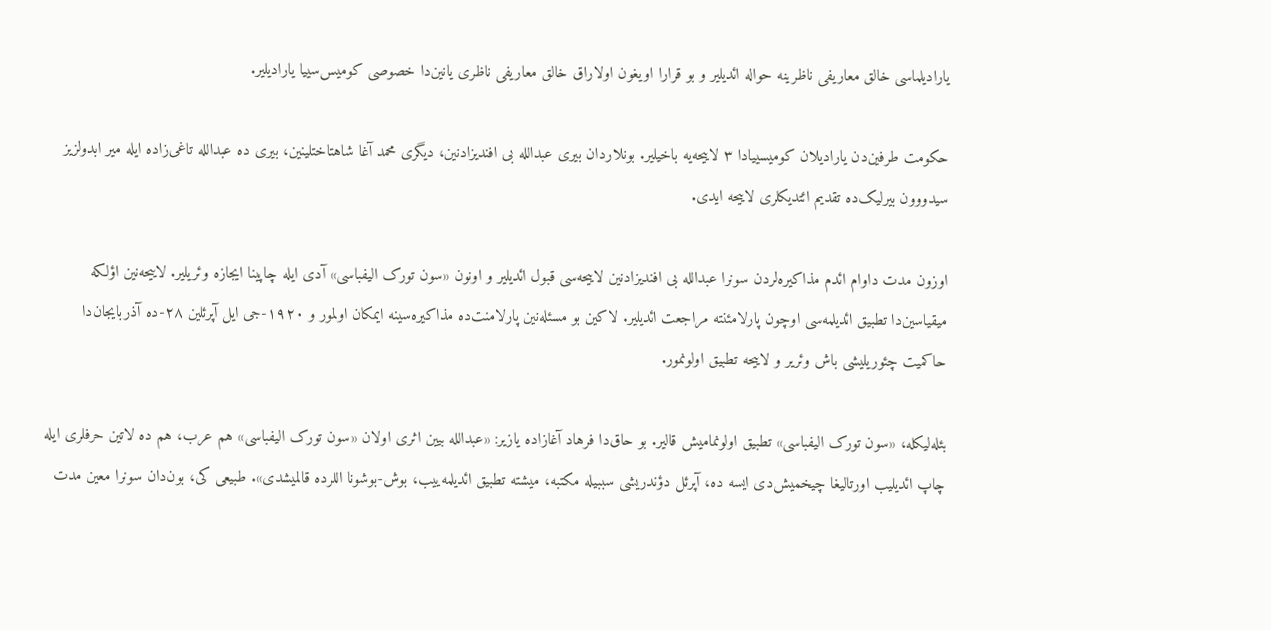یارادیلماسی خالق معاریفی ناظرینه حواله ائدیلیر و بو قرارا اویغون اولاراق خالق معاریفی ناظری یانین‌دا خصوصی کومیس‌سییا یارادیلیر.

حکومت طرفین‌دن یارادیلان کومیسییادا ۳ لاییحه‌یه باخیلیر. بونلاردان بیری عبدالله بی افندیزادنین، دیگری محمد آغا شاهتاختلینین، بیری ده عبدالله تاغی‌زاده ایله میر ابدولزیز سیدووون بیرلیک‌ده تقدیم ائتدیکلری لاییحه ایدی.

اوزون مدت داوام ائد‌م مذاکیره‌لردن سونرا عبدالله بی افندیزادنین لاییحه‌سی قبول ائدیلیر و اونون «سون تورک الیفباسی» آدی ایله چاپینا ایجازه وئریلیر. لاییحه‌نین اؤلکه میقیاسین‌دا تطبیق ائدیلمه‌سی اوچون پارلامئنته مراجعت ائدیلیر. لاکین بو مسئله‌نین پارلامنت‌ده مذاکیره‌سینه ایمکان اولمور و ۱۹۲۰-جی ایل آپرئلین ۲۸-ده آذربایجان‌دا حاکمیت چئوریلیشی باش وئریر و لاییحه تطبیق اولونمور.

بئله‌لیکله، «سون تورک الیفباسی» تطبیق اولونمامیش قالیر. بو حاق‌دا فرهاد آغازاده یازیر: «عبدالله بیین اثری اولان «سون تورک الیفباسی» هم عرب، هم ده لاتین حرفلری ایله چاپ ائدیلیب اورتالیغا چیخمیش‌دی ایسه ده، آپرئل دؤندریشی سببیله مکتبه، میشته تطبیق ائدیلمه‌ییب، بوش-بوشونا اللرده قالمیشدی». طبیعی کی، بون‌دان سونرا معین مدت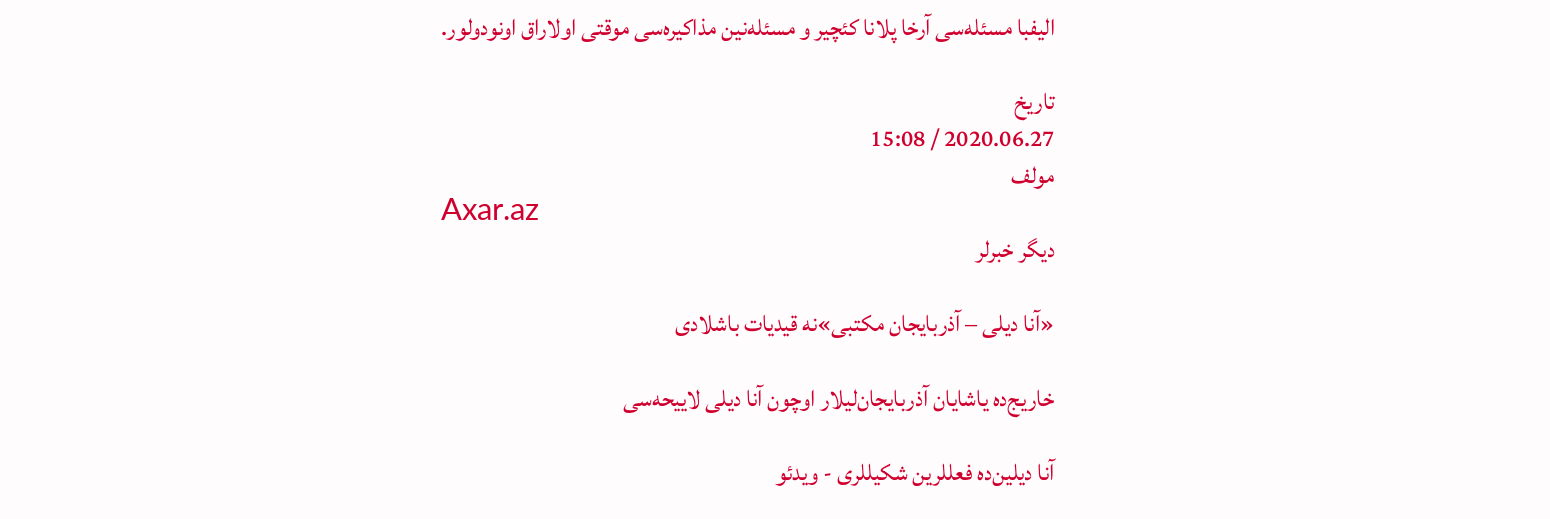الیفبا مسئله‌سی آرخا پلانا کئچیر و مسئله‌نین مذاکیره‌سی موقتی اولاراق اونودولور.

تاریخ
2020.06.27 / 15:08
مولف
Axar.az
دیگر خبرلر

«آنا دیلی – آذربایجان مکتبی»نه قیدیات باشلادی

خاریج‌ده یاشایان آذربایجان‌لیلار اوچون آنا دیلی لاییحه‌سی

آنا دیلین‌ده فعللرین شکیللری - ویدئو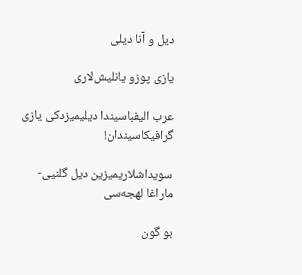دیل و آنا دیلی

یازی پوزو یانلیش‌لاری

عرب الیفباسیندا دیلیمیزدکی یازی گرافیکاسیندان!

سویداشلاریمیزین دیل گلنیی- ماراغا لهجه‌سی

بو گون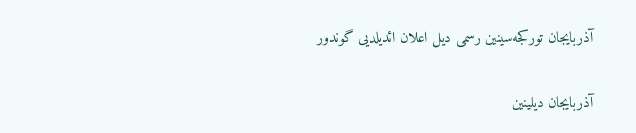آذربایجان تورکجه‌سینین رسمی دیل اعلان ائدیلدیی گوندور

آذربایجان دیلینین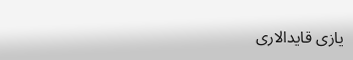یازی قایدالاری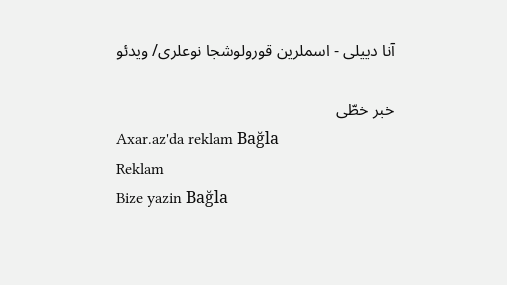آنا دییلی - اسملرین قورولوشجا نوعلری/ ویدئو

خبر خطّی
Axar.az'da reklam Bağla
Reklam
Bize yazin Bağla